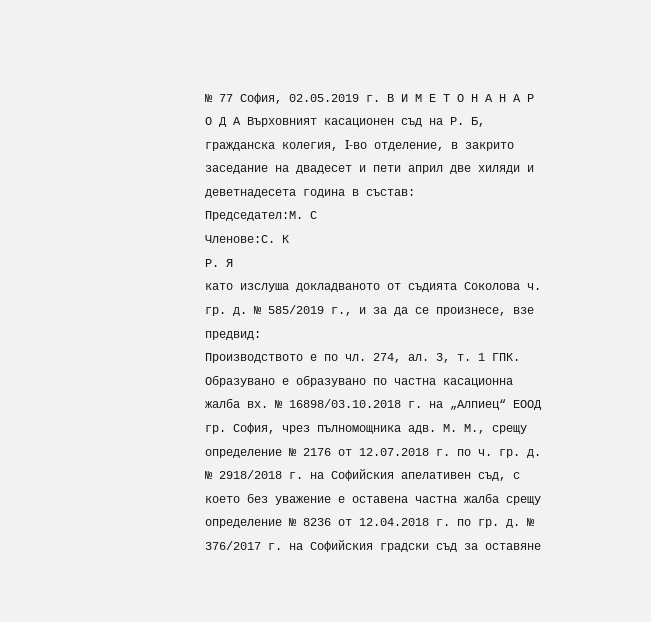№ 77 София, 02.05.2019 г. В И М Е Т О Н А Н А Р О Д А Върховният касационен съд на Р. Б, гражданска колегия, I-во отделение, в закрито заседание на двадесет и пети април две хиляди и деветнадесета година в състав:
Председател:М. С
Членове:С. К
Р. Я
като изслуша докладваното от съдията Соколова ч. гр. д. № 585/2019 г., и за да се произнесе, взе предвид:
Производството е по чл. 274, ал. 3, т. 1 ГПК.
Образувано е образувано по частна касационна жалба вх. № 16898/03.10.2018 г. на „Алпиец“ ЕООД гр. София, чрез пълномощника адв. М. М., срещу определение № 2176 от 12.07.2018 г. по ч. гр. д. № 2918/2018 г. на Софийския апелативен съд, с което без уважение е оставена частна жалба срещу определение № 8236 от 12.04.2018 г. по гр. д. № 376/2017 г. на Софийския градски съд за оставяне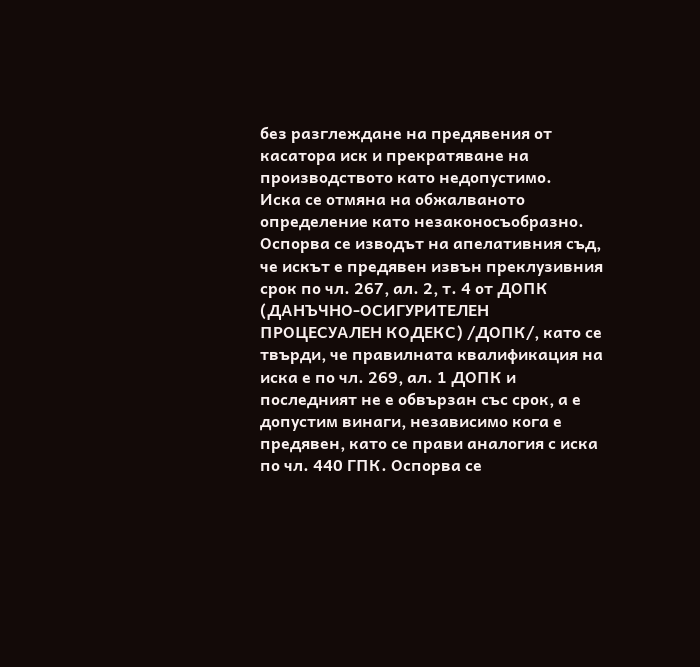без разглеждане на предявения от касатора иск и прекратяване на производството като недопустимо.
Иска се отмяна на обжалваното определение като незаконосъобразно. Оспорва се изводът на апелативния съд, че искът е предявен извън преклузивния срок по чл. 267, ал. 2, т. 4 от ДОПК (ДАНЪЧНО-ОСИГУРИТЕЛЕН ПРОЦЕСУАЛЕН КОДЕКС) /ДОПК/, като се твърди, че правилната квалификация на иска е по чл. 269, ал. 1 ДОПК и последният не е обвързан със срок, а е допустим винаги, независимо кога е предявен, като се прави аналогия с иска по чл. 440 ГПК. Оспорва се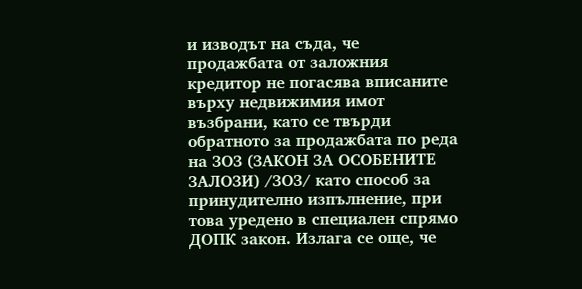и изводът на съда, че продажбата от заложния кредитор не погасява вписаните върху недвижимия имот възбрани, като се твърди обратното за продажбата по реда на ЗОЗ (ЗАКОН ЗА ОСОБЕНИТЕ ЗАЛОЗИ) /ЗОЗ/ като способ за принудително изпълнение, при това уредено в специален спрямо ДОПК закон. Излага се още, че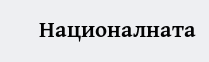Националната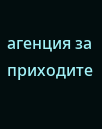агенция за приходите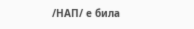/НАП/ е била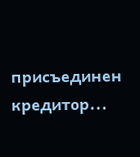присъединен кредитор...